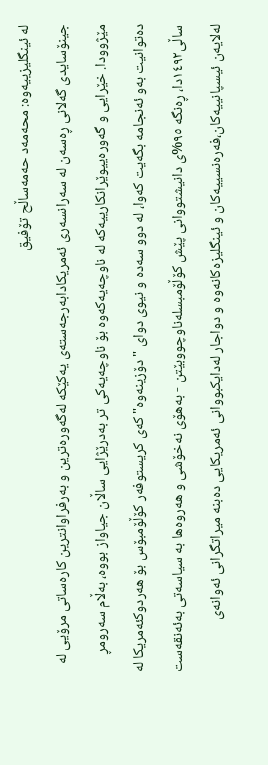لە ئینگلیزییەوە: محەمەد حەمەساڵح تۆفیق
جینۆسایدی گەلانی ڕەسەن لە سەرانسەری ئەمریکادابەرجەستەی یەکێکە لەگەورەترین و بەرفراوانترین کارەساتی مرۆیی لە مێژوودا. خێرایی و گەورەییوێرانکارییەکە لە ناوچەیەکەوە بۆ ناوچەیەکی تر بەدرێژایی ساڵان جیاواز بووە، بەڵام سەرومڕ دەتوانیت بەو ئەنجامە بگەیت کەوا، لە دوو سەدە و نیوی دوای "دۆزینەوە"کەی کریستوفەر کۆڵۆمبۆس بۆ هەردوکئەمریکا لە ساڵی١٤٩٢دا، ڕەنگە ٩٥%ی دانیشتووانی پێش کۆڵۆمبسلەناوچووبێتن - بەهۆی نەخۆشی و هەروەها بە سیاسەتی بەئەنقەست لەلایەن ئیسپانییەکان،فەرەنسییەکان و ئینگلیزەکانەوە و دواجار لەدایکبووانی ئەمریکایی دەبنە میراتگرانی ئەوانەی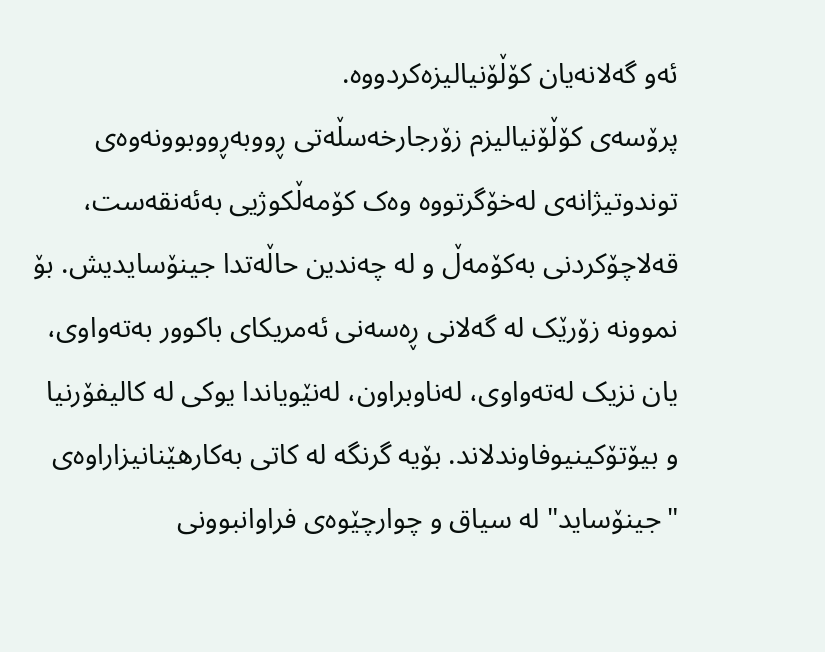ئەو گەلانەیان کۆڵۆنیالیزەکردووە.
پرۆسەی کۆڵۆنیالیزم زۆرجارخەسڵەتی ڕووبەڕووبوونەوەی توندوتیژانەی لەخۆگرتووە وەک کۆمەڵکوژیی بەئەنقەست، قەلاچۆکردنی بەکۆمەڵ و لە چەندین حاڵەتدا جینۆسایدیش. بۆ نموونە زۆرێک لە گەلانی ڕەسەنی ئەمریکای باکوور بەتەواوی، یان نزیک لەتەواوی، لەناوبراون، لەنێویاندا یوکی لە کالیفۆرنیا و بیۆتۆکینیوفاوندلاند. بۆیە گرنگە لە کاتی بەکارهێنانیزاراوەی "جینۆساید" لە سیاق و چوارچێوەی فراوانبوونی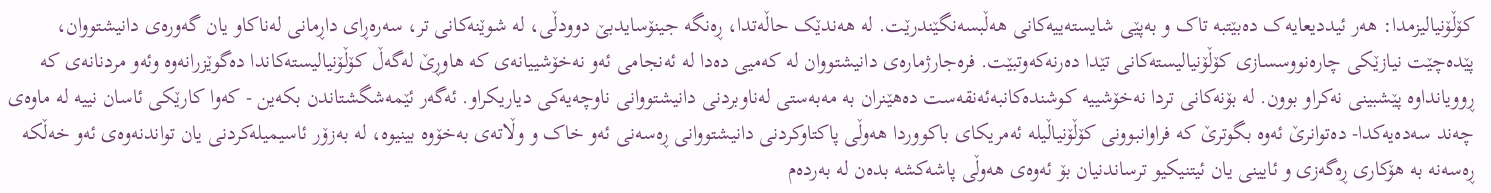کۆڵۆنیالیزمدا: هەر ئیددیعایەک دەبێتبە تاک و بەپێی شایستەییەکانی هەڵبسەنگێندرێت. لە هەندێک حاڵەتدا، ڕەنگە جینۆسایدبێ دوودڵی، لە شوێنەکانی تر، سەرەڕای داڕمانی لەناکاو یان گەورەی دانیشتووان، پێدەچێت نیازێکی چارەنووسسازی کۆڵۆنیالیستەکانی تێدا دەرنەکەوتبێت. فرەجارژمارەی دانیشتووان لە کەمیی دەدا لە ئەنجامی ئەو نەخۆشییانەی کە هاوڕێ لەگەڵ کۆڵۆنیالیستەکاندا دەگوێزرانەوە وئەو مردنانەی کە ڕوویانداوە پێشبینی نەکراو بوون. لە بۆنەکانی تردا نەخۆشییە کوشندەکانبەئەنقەست دەهێنران بە مەبەستی لەناوبردنی دانیشتووانی ناوچەیەکی دیاریکراو. ئەگەر ئێمەشگشتاندن بکەین - کەوا کارێکی ئاسان نییە لە ماوەی چەند سەدەیەکدا- دەتوانرێ ئەوە بگوترێ کە فراوانبوونی کۆڵۆنیاڵیلە ئەمریکای باکووردا هەوڵی پاکتاوکردنی دانیشتووانی ڕەسەنی ئەو خاک و وڵاتەی بەخۆوە بینیوە، لە بەزۆر ئاسیمیلەکردنی یان تواندنەوەی ئەو خەڵکە ڕەسەنە بە هۆکاری ڕەگەزی و ئایینی یان ئیتنیکیو ترساندنیان بۆ ئەوەی هەوڵی پاشەکشە بدەن لە بەردەم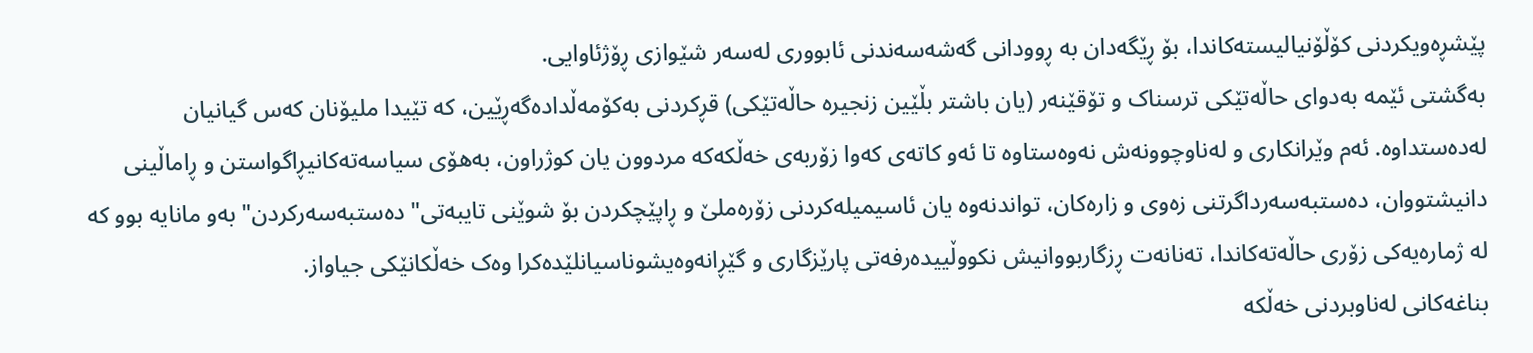پێشڕەویکردنی کۆڵۆنیالیستەکاندا، بۆ ڕێگەدان بە ڕوودانی گەشەسەندنی ئابووری لەسەر شێوازی ڕۆژئاوایی.
بەگشتی ئێمە بەدوای حاڵەتێکی ترسناک و تۆقێنەر (یان باشتر بڵێین زنجیرە حاڵەتێکی) قڕکردنی بەکۆمەڵدادەگەڕێین، کە تێیدا ملیۆنان کەس گیانیان لەدەستداوە. ئەم وێرانکاری و لەناوچوونەش نەوەستاوە تا ئەو کاتەی کەوا زۆربەی خەڵکەکە مردوون یان کوژراون، بەهۆی سیاسەتەکانیڕاگواستن و ڕاماڵینی دانیشتووان، دەستبەسەرداگرتنی زەوی و زارەکان، تواندنەوە یان ئاسیمیلەکردنی زۆرەملێ و ڕاپێچکردن بۆ شوێنی تایبەتی"دەستبەسەرکردن" بەو مانایە بوو کە لە ژمارەیەکی زۆری حاڵەتەکاندا، تەنانەت ڕزگاربووانیش نکووڵییدەرفەتی پارێزگاری و گێڕانەوەیشوناسیانلێدەکرا وەک خەڵکانێکی جیاواز.
بناغەکانی لەناوبردنی خەڵکە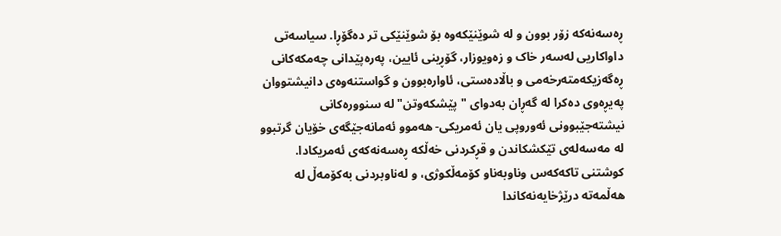ڕەسەنەکە زۆر بوون و لە شوێنێکەوە بۆ شوێنێکی تر دەگۆڕا. سیاسەتی داواکاریی لەسەر خاک و زەویوزار، گۆڕینی ئایین، پەرەپێدانی چەمکەکانی ڕەگەزیکەمتەرخەمی و باڵادەستی، ئاوارەبوون و گواستنەوەی دانیشتووان پەیڕەوی دەکرا لە گەڕان بەدوای "پێشکەوتن" لە سنوورەکانی نیشتەجێبوونی ئەوروپی یان ئەمریکی- هەموو ئەمانەجێگەی خۆیان گرتبوو لە مەسەلەی تێکشکاندن و قڕکردنی خەڵکە ڕەسەنەکەی ئەمریکادا. کوشتنی تاکەکەس وناوبەناو کۆمەڵکوژی، و لەناوبردنی بەکۆمەڵ لە هەڵمەتە درێژخایەنەکاندا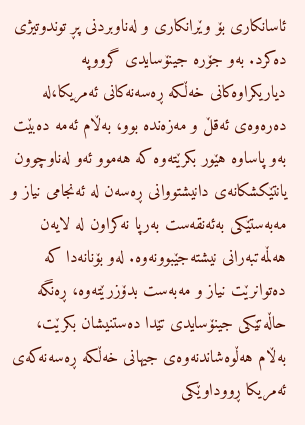ئاسانکاری بۆ وێرانکاری و لەناوبردنی پڕ توندوتیژی دەکرد. بەو جۆرە جینۆسایدی گرووپە دیاریکراوەکانی خەڵکە ڕەسەنەکانی ئەمریکا،لە دەرەوەی ئەقڵ و مەزەندە بوو، بەڵام ئەمە دەبێت بەو پاساوە هێور بکرێتەوە کە هەموو ئەو لەناوچوون یانتێکشکانەی دانیشتووانی ڕەسەن لە ئەنجامی نیاز و مەبەستێکی بەئەنقەست بەرپا نەکراون لە لایەن هەڵمەتبەرانی نیشتەجێبوونەوە. لەو بۆنانەدا کە دەتوانرێت نیاز و مەبەست بدۆزرێتەوە، ڕەنگە حاڵەتێکی جینۆسایدی تێدا دەستنیشان بکرێت، بەڵام هەڵوەشاندنەوەی جیهانی خەڵکە ڕەسەنەکەی ئەمریکا ڕووداوێکی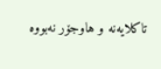تاکلایەنە و هاوجۆر نەبووە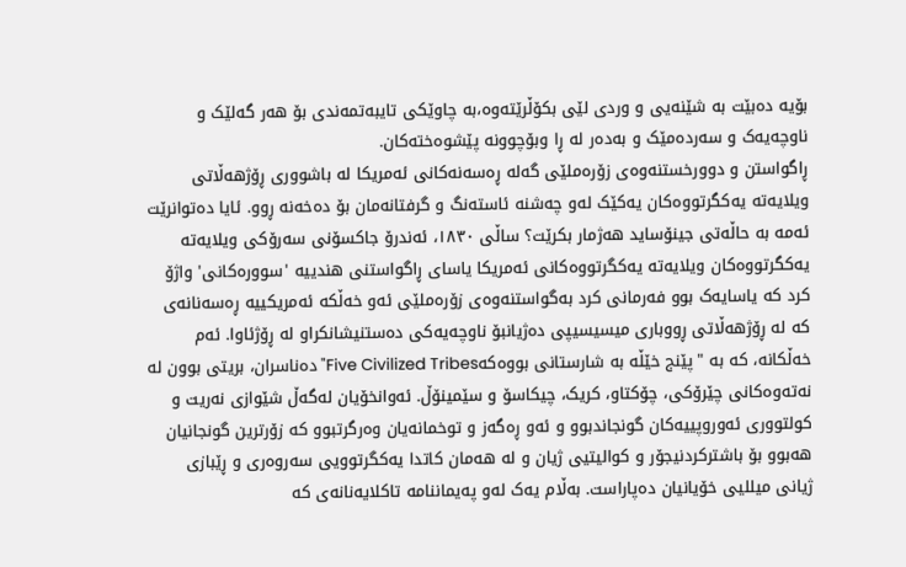بۆیە دەبێت بە شێنەیی و وردی لێی بکۆڵرێتەوە،بە چاوێکی تایبەتمەندی بۆ هەر گەلێک و ناوچەیەک و سەردەمێک و بەدەر لە ڕا وبۆچوونە پێشوەختەکان.
ڕاگواستن و دوورخستنەوەی زۆرەملێی گەلە ڕەسەنەکانی ئەمریکا لە باشووری ڕۆژهەڵاتی ویلایەتە یەکگرتووەکان یەکێک لەو چەشنە ئاستەنگ و گرفتانەمان بۆ دەخەنە ڕوو. ئایا دەتوانرێت ئەمە بە حاڵەتی جینۆساید هەژمار بکرێت؟ ساڵی ١٨٣٠، ئەندرۆ جاکسۆنی سەرۆکی ویلایەتە یەکگرتووەکان ویلایەتە یەکگرتووەکانی ئەمریکا یاسای ڕاگواستنی هندییە 'سوورەکانی' واژۆ کرد کە یاسایەک بوو فەرمانی کرد بەگواستنەوەی زۆرەملێی ئەو خەڵکە ئەمریکییە ڕەسەنانەی کە لە ڕۆژهەڵاتی ڕووباری میسیسیپی دەژیانبۆ ناوچەیەکی دەستنیشانکراو لە ڕۆژئاوا. ئەم خەڵکانە، کە بە "پێنج خێڵە بە شارستانی بووەکەFive Civilized Tribes"دەناسران، بریتی بوون لە نەتەوەکانی چێرۆکی، چۆکتاو، کریک، چیکاسۆ و سێمینۆڵ. ئەوانخۆیان لەگەڵ شێوازی نەریت و کولتووری ئەوروپییەکان گونجاندبوو و ئەو ڕەگەز و توخمانەیان وەرگرتبوو کە زۆرترین گونجانیان هەبوو بۆ باشترکردنیجۆر و کوالیتیی ژیان و لە هەمان کاتدا یەکگرتوویی سەروەری و ڕێبازی ژیانی میللیی خۆیانیان دەپاراست. بەڵام یەک لەو پەیماننامە تاکلایەنانەی کە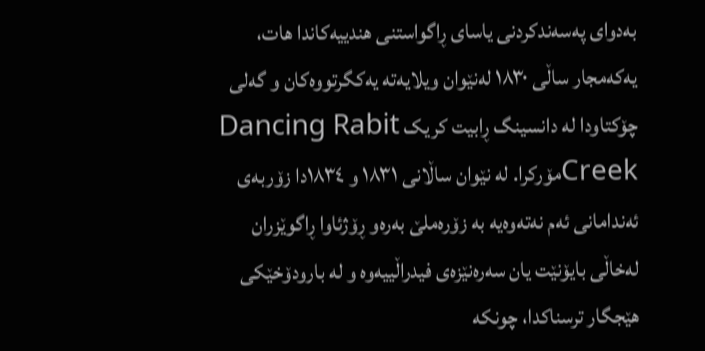بەدوای پەسەندکردنی یاسای ڕاگواستنی هندییەکاندا هات، یەکەمجار ساڵی ١٨٣٠ لەنێوان ویلایەتە یەکگرتووەکان و گەلی چۆکتاودا لە دانسینگ ڕابیت کریک Dancing Rabit Creekمۆرکرا. لە نێوان ساڵانی ١٨٣١ و ١٨٣٤دا زۆربەی ئەندامانی ئەم نەتەوەیە بە زۆرەملێ بەرەو ڕۆژئاوا ڕاگوێزران لەخاڵی بایۆنێت یان سەرەنێزەی فیدراڵییەوە و لە بارودۆخێکی هێجگار ترسناکدا، چونکە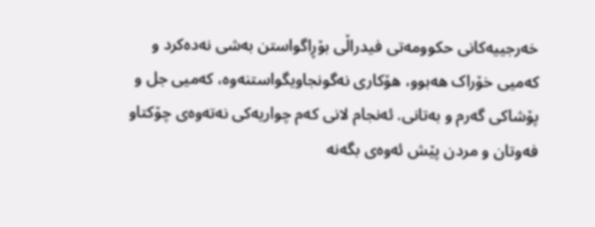خەرجییەکانی حکوومەتی فیدراڵی بۆڕاگواستن بەشی نەدەکرد و کەمیی خۆراک هەبوو، هۆکاری نەگونجاویگواستنەوە، کەمیی جل و پۆشاکی گەرم و بەتانی. ئەنجام لانی کەم چواریەکی نەتەوەی چۆکتاو فەوتان و مردن پێش ئەوەی بگەنە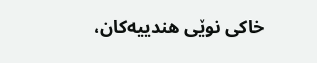خاکی نوێی هندییەکان،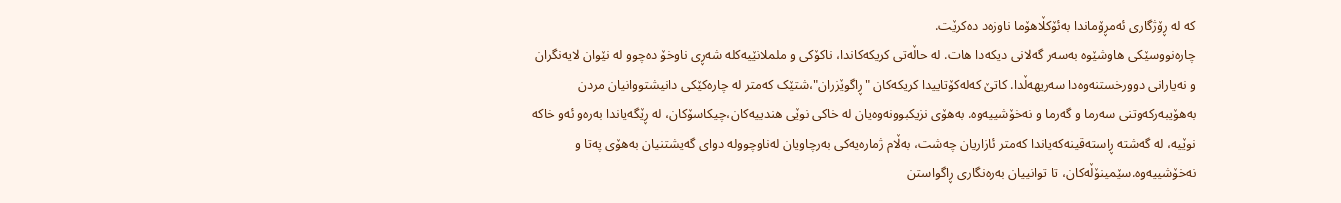کە لە ڕۆژگاری ئەمڕۆماندا بەئۆکڵاهۆما ناوزەد دەکرێت.
چارەنووسێکی هاوشێوە بەسەر گەلانی دیکەدا هات. لە حاڵەتی کریکەکاندا، ناکۆکی و ململانێیەکلە شەڕی ناوخۆ دەچوو لە نێوان لایەنگران و نەیارانی دوورخستنەوەدا سەریهەڵدا. کاتێ کەلەکۆتاییدا کریکەکان "ڕاگوێزران"،شتێک کەمتر لە چارەکێکی دانیشتووانیان مردن بەهۆیبەرکەوتنی سەرما و گەرما و نەخۆشییەوە. بەهۆی نزیکبوونەوەیان لە خاکی نوێی هندییەکان،چیکاسۆکان، لە ڕێگەیاندا بەرەو ئەو خاکە نوێیە، لە گەشتە ڕاستەقینەکەیاندا کەمتر ئازاریان چەشت، بەڵام ژمارەیەکی بەرچاویان لەناوچوولە دوای گەیشتنیان بەهۆی پەتا و نەخۆشییەوە.سێمینۆڵەکان، تا توانییان بەرەنگاری ڕاگواستن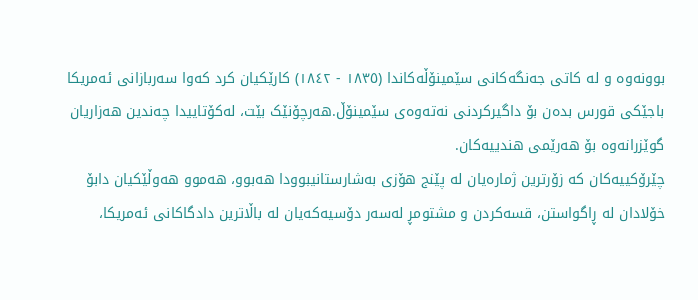بوونەوە و لە کاتی جەنگەکانی سێمینۆڵەکاندا (١٨٣٥ - ١٨٤٢) کارێکیان کرد کەوا سەربازانی ئەمریکا باجێکی قورس بدەن بۆ داگیرکردنی نەتەوەی سێمینۆڵ.هەرچۆنێک بێت، لەکۆتاییدا چەندین هەزاریان گوێزرانەوە بۆ هەرێمی هندییەکان.
چێرۆکییەکان کە زۆرترین ژمارەیان لە پێنج هۆزی بەشارستانیبوودا هەبوو، هەموو هەوڵێکیان دابۆ خۆلادان لە ڕاگواستن، قسەکردن و مشتومڕ لەسەر دۆسیەکەیان لە باڵاترین دادگاکانی ئەمریکا،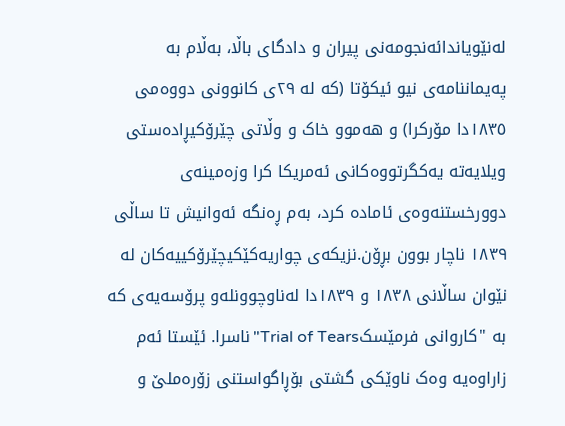لەنێویاندائەنجومەنی پیران و دادگای باڵا، بەڵام بە پەیماننامەی نیو ئیکۆتا (کە لە ٢٩ی کانوونی دووەمی ١٨٣٥دا مۆرکرا) و هەموو خاک و وڵاتی چێرۆکیڕادەستی ویلایەتە یەکگرتووەکانی ئەمریکا کرا وزەمینەی دوورخستنەوەی ئامادە کرد، بەم ڕەنگە ئەوانیش تا ساڵی ١٨٣٩ ناچار بوون بڕۆن.نزیکەی چواریەکێکیچێرۆکییەکان لە نێوان ساڵانی ١٨٣٨ و ١٨٣٩دا لەناوچوونلەو پرۆسەیەی کە بە "کاروانی فرمێسکTrial of Tears" ناسرا. ئێستا ئەم زاراوەیە وەک ناوێکی گشتی بۆڕاگواستنی زۆرەملێ و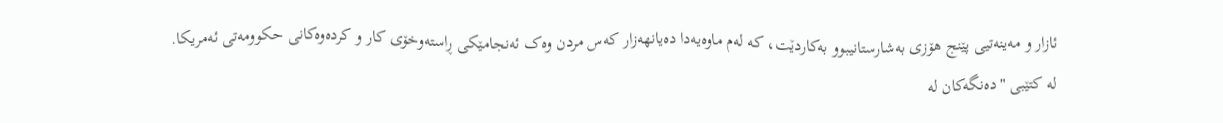ئازار و مەینەتیی پێنج هۆزی بەشارستانیبوو بەکاردێت، کە لەم ماوەیەدا دەیانهەزار کەس مردن وەک ئەنجامێکی ڕاستەوخۆی کار و کردەوەکانی حکوومەتی ئەمریکا.
لە کتێبی "دەنگەکان لە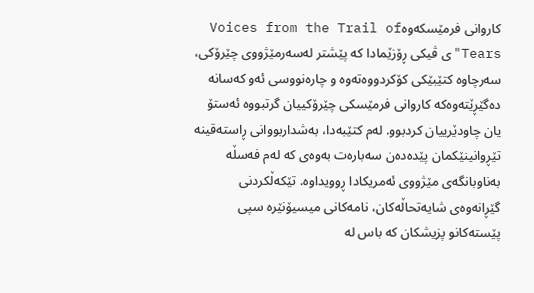کاروانی فرمێسکەوەVoices from the Trail of Tears"ی ڤیکی ڕۆزێمادا کە پێشتر لەسەرمێژووی چێرۆکی، سەرچاوە کتێبێکی کۆکردووەتەوە و چارەنووسی ئەو کەسانە دەگێڕێتەوەکە کاروانی فرمێسکی چێرۆکییان گرتبووە ئەستۆ یان چاودێرییان کردبوو. لەم کتێبەدا، بەشداربووانی ڕاستەقینە تێڕوانینێکمان پێدەدەن سەبارەت بەوەی کە لەم فەسڵە بەناوبانگەی مێژووی ئەمریکادا ڕوویداوە. تێکەڵکردنی گێڕانەوەی شایەتحاڵەکان، نامەکانی میسیۆنێرە سپی پێستەکانو پزیشکان کە باس لە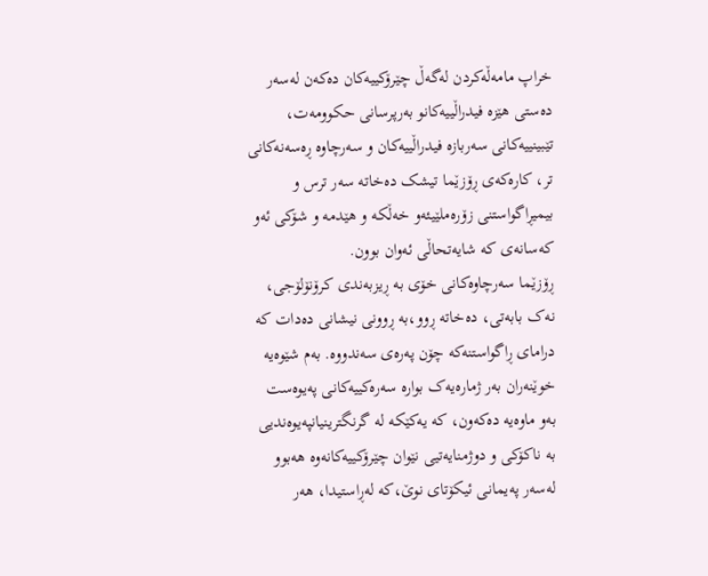خراپ مامەڵەکردن لەگەڵ چێرۆکییەکان دەکەن لەسەر دەستی هێزە فیدراڵییەکانو بەرپرسانی حکوومەت، تێبینییەکانی سەربازە فیدراڵییەکان و سەرچاوە ڕەسەنەکانی تر، کارەکەی ڕۆزێما تیشک دەخاتە سەر ترس و بیمیڕاگواستنی زۆرەملێیئەو خەڵکە و هێدمە و شۆکی ئەو کەسانەی کە شایەتحاڵی ئەوان بوون.
ڕۆزێما سەرچاوەکانی خۆی بە ڕیزبەندی کرۆنۆلۆجی، نەک بابەتی، دەخاتە ڕوو،بە ڕوونی نیشانی دەدات کە درامای ڕاگواستنەکە چۆن پەرەی سەندووە. بەم شێوەیە خوێنەران بەر ژمارەیەک بوارە سەرەکییەکانی پەیوەست بەو ماوەیە دەکەون، کە یەکێکە لە گرنگترینیانپەیوەندیی بە ناکۆکی و دوژمنایەتیی نێوان چێرۆکییەکانەوە هەبوو لەسەر پەیمانی ئیکۆتای نوێ،کە لەڕاستیدا، هەر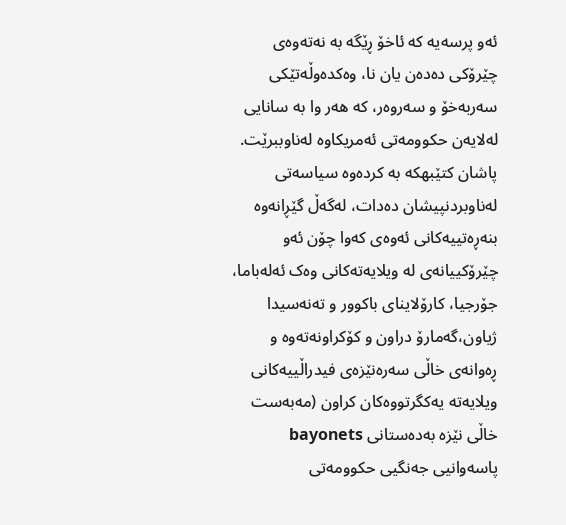ئەو پرسەیە کە ئاخۆ ڕێگە بە نەتەوەی چێرۆکی دەدەن یان نا، وەکدەوڵەتێکی سەربەخۆ و سەروەر، کە هەر وا بە سانایی لەلایەن حکوومەتی ئەمریکاوە لەناوببرێت. پاشان كتێبهكه بە کردەوە سیاسەتی لەناوبردنپیشان دەدات، لەگەڵ گێڕانەوە بنەڕەتییەکانی ئەوەی کەوا چۆن ئەو چێرۆکییانەی لە ویلایەتەکانی وەک ئەلەباما، جۆرجیا، کارۆلاینای باکوور و تەنەسیدا ژیاون،گەمارۆ دراون و کۆکراونەتەوە و ڕەوانەی خاڵی سەرەنێزەی فیدراڵییەکانی ویلایەتە یەکگرتووەکان کراون (مەبەست خاڵی نێزە بەدەستانی bayonets پاسەوانیی جەنگیی حکوومەتی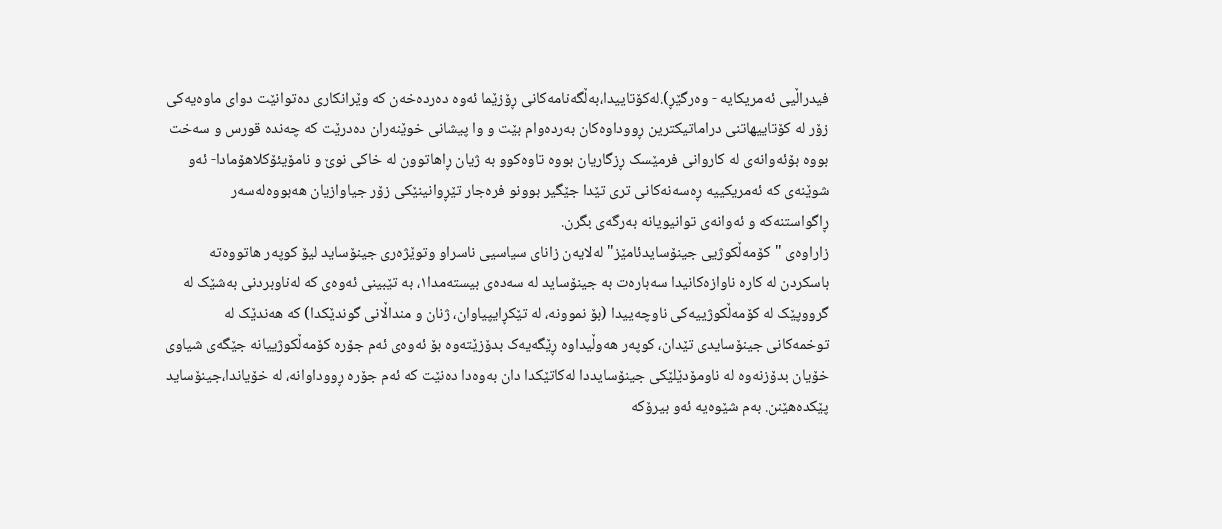فیدراڵیی ئەمریکایە - وەرگێڕ).لەکۆتاییدا،بەڵگەنامەکانی ڕۆزێما ئەوە دەردەخەن کە وێرانکاری دەتوانێت دوای ماوەیەکی زۆر لە کۆتاییهاتنی دراماتیکترین ڕووداوەکان بەردەوام بێت و وا پیشانی خوێنەران دەدرێت کە چەندە قورس و سەخت بووە بۆئەوانەی لە کاروانی فرمێسک ڕزگاریان بووە تاوەکوو بە ژیان ڕاهاتوون لە خاکی نوێ و نامۆیئۆکلاهۆمادا- ئەو شوێنەی کە ئەمریکییە ڕەسەنەکانی تری تێدا جێگیر بوونو فرەجار تێڕوانینێکی زۆر جیاوازیان هەبووەلەسەر ڕاگواستنەکە و ئەوانەی توانیویانە بەرگەی بگرن.
زاراوەی "کۆمەڵکوژیی جینۆسایدئامێز" لەلایەن زانای سیاسیی ناسراو وتوێژەری جینۆساید لیۆ کوپەر هاتووەتە باسکردن لە کارە ناوازەکانیدا سەبارەت بە جینۆساید لە سەدەی بیستەمدا١، بە تێبینی ئەوەی کە لەناوبردنی بەشێک لە گرووپێک لە کۆمەڵکوژییەکی ناوچەییدا (بۆ نموونە، لە تێکڕایپیاوان، ژنان و منداڵانی گوندێکدا) کە هەندێک لە توخمەکانی جینۆسایدی تێدان، کوپەر هەوڵیداوە ڕێگەیەک بدۆزێتەوە بۆ ئەوەی ئەم جۆرە کۆمەڵکوژییانە جێگەی شیاوی خۆیان بدۆزنەوە لە ناومۆدێلێکی جینۆسایددا لەکاتێکدا دان بەوەدا دەنێت کە ئەم جۆرە ڕووداوانە، لە خۆیاندا،جینۆساید پێکدەهێنن. بەم شێوەیە ئەو بیرۆکە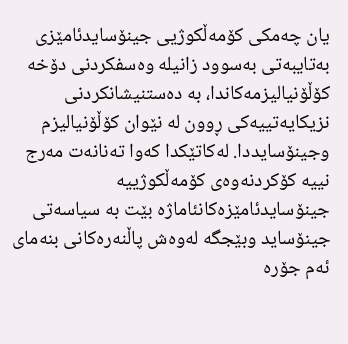یان چەمکی کۆمەڵکوژیی جینۆسایدئامێزی بەتایبەتی بەسوود زانیلە وەسفکردنی دۆخە کۆڵۆنیالیزمەکاندا، بە دەستنیشانکردنی نزیکایەتییەکی ڕوون لە نێوان کۆڵۆنیالیزم وجینۆسایددا. لەکاتێکدا کەوا تەنانەت مەرج نییە کۆکردنەوەی کۆمەڵکوژییە جینۆسایدئامێزەکانئاماژە بێت بە سیاسەتی جینۆساید وبێجگە لەوەش پاڵنەرەکانی بنەمای ئەم جۆرە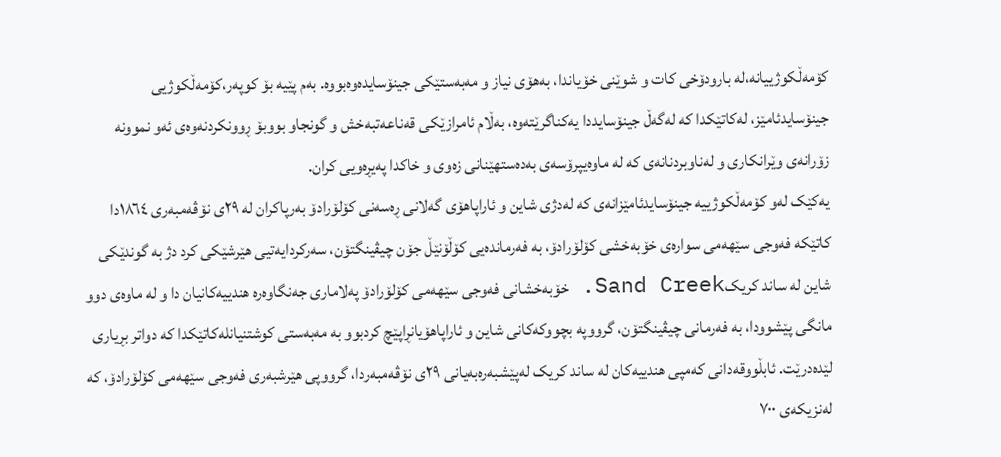کۆمەڵکوژییانە،لە بارودۆخی کات و شوێنی خۆیاندا، بەهۆی نیاز و مەبەستێکی جینۆسایدەوەبووە. بەم پێیە بۆ کوپەر،کۆمەڵکوژیی جینۆسایدئامێز، لەکاتێکدا کە لەگەڵ جینۆسایددا یەکناگرێتەوە، بەڵام ئامرازێکی قەناعەتبەخش و گونجاو بووبۆ ڕوونکردنەوەی ئەو نموونە زۆرانەی وێرانکاری و لەناوبردنانەی کە لە ماوەیپرۆسەی بەدەستهێنانی زەوی و خاکدا پەیڕەویی کران.
یەکێک لەو کۆمەڵکوژییە جینۆسایدئامێزانەی کە لەدژی شاین و ئاراپاهۆی گەلانی ڕەسەنی کۆلۆرادۆ بەرپاکران لە ٢٩ی نۆڤەمبەری ١٨٦٤دا کاتێکە فەوجی سێهەمی سوارەی خۆبەخشی کۆلۆرادۆ، بە فەرماندەیی کۆڵۆنێڵ جۆن چیڤینگتۆن، سەرکردایەتیی هێرشێکی کرد دژ بە گوندێکی شاین لە ساند کریکSand Creek. خۆبەخشانی فەوجی سێهەمی کۆلۆرادۆ پەلاماری جەنگاوەرە هندییەکانیان دا و لە ماوەی دوو مانگی پێشوودا، بە فەرمانی چیڤینگتۆن، گرووپە بچووکەکانی شاین و ئاراپاهۆیانڕاپێچ کردبوو بە مەبەستی کوشتنیانلەکاتێکدا کە دواتر بڕیاری لێدەدرێت. ئابڵووقەدانی کەمپی هندییەکان لە ساند کریک لەپێشبەرەبەیانی ٢٩ی نۆڤەمبەردا، گرووپی هێرشبەری فەوجی سێهەمی کۆلۆرادۆ، کە لەنزیکەی ٧٠٠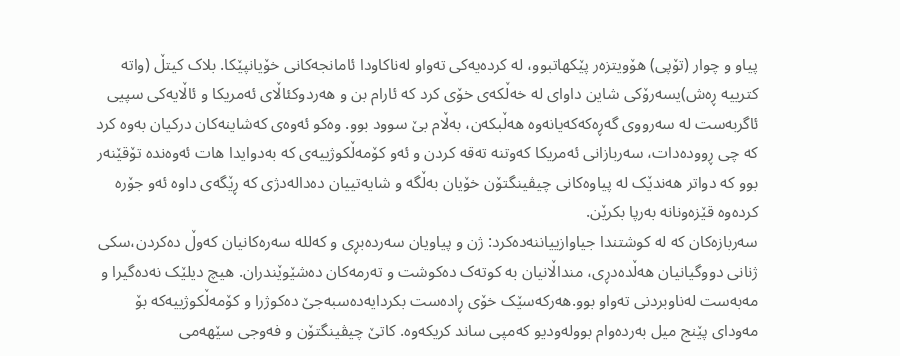پیاو و چوار (تۆپی) هۆویتزەر پێکهاتبوو، لە کردەیەکی تەواو لەناکاودا ئامانجەکانی خۆیانپێکا. بلاک کیتڵ (واتە کترییە ڕەش)یسەرۆکی شاین داوای لە خەڵکەی خۆی کرد کە ئارام بن و هەردوکئاڵای ئەمریکا و ئاڵایەکی سپیی ئاگربەست لە سەرووی گەڕەکەکەیانەوە هەڵبکەن، بەڵام بێ سوود بوو. وەکو ئەوەی کەشاینەکان درکیان بەوە کرد کە چی ڕوودەدات، سەربازانی ئەمریکا کەوتنە تەقە کردن و ئەو کۆمەڵکوژییەی کە بەدوایدا هات ئەوەندە تۆقێنەر بوو کە دواتر هەندێک لە پیاوەکانی چیڤینگتۆن خۆیان بەڵگە و شایەتییان دەدالەدژی کە ڕێگەی داوە ئەو جۆرە کردەوە قێزەونانە بەرپا بکرێن.
سەربازەکان کە لە کوشتندا جیاوازییاننەدەکرد: ژن و پیاویان سەردەبڕی و کەللە سەرەکانیان کەوڵ دەکردن،سکی ژنانی دووگیانیان هەڵدەدڕی، منداڵانیان بە کوتەک دەکوشت و تەرمەکان دەشێوێندران. هیچ دیلێک نەدەگیرا و مەبەست لەناوبردنی تەواو بوو.هەرکەسێک خۆی ڕادەست بکردایەدەسبەجێ دەکوژرا و کۆمەڵکوژییەکە بۆ مەودای پێنج میل بەردەوام بوولەودیو کەمپی ساند کریکەوە. کاتێ چیڤینگتۆن و فەوجی سێهەمی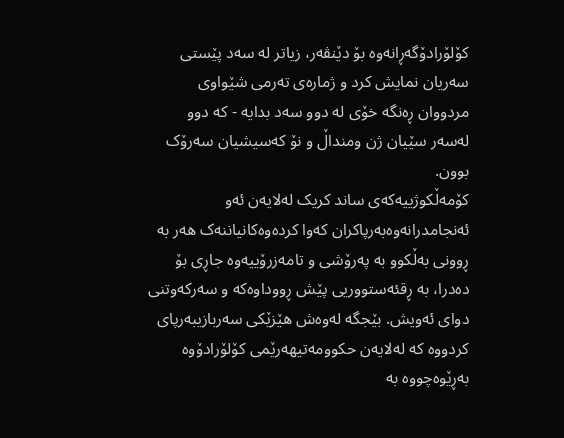کۆلۆرادۆگەڕانەوە بۆ دێنڤەر، زیاتر لە سەد پێستی سەریان نمایش کرد و ژمارەی تەرمی شێواوی مردووان ڕەنگە خۆی لە دوو سەد بدایە - کە دوو لەسەر سێیان ژن ومنداڵ و نۆ کەسیشیان سەرۆک بوون.
کۆمەڵکوژییەکەی ساند کریک لەلایەن ئەو ئەنجامدرانەوەبەرپاکران کەوا کردەوەکانیاننەک هەر بە ڕوونی بەڵکوو بە پەرۆشی و تامەزرۆییەوە جاڕی بۆ دەدرا، بە ڕقئەستووریی پێش ڕووداوەکە و سەرکەوتنی دوای ئەویش. بێجگە لەوەش هێزێکی سەربازیبەرپای کردووە کە لەلایەن حکوومەتیهەرێمی کۆلۆرادۆوە بەڕێوەچووە بە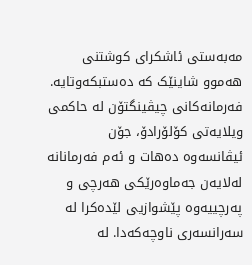مەبەستی ئاشکرای کوشتنی هەموو شاینێک کە دەستبکەوتایە. فەرمانەکانی چیڤینگتۆن لە حاکمی ویلایەتی کۆلۆرادۆ، جۆن ئیڤانسەوە دەهات و ئەم فەرمانانە لەلایەن جەماوەرێکی هەرچی و پەرچییەوە پێشوازیی لێدەکرا لە سەرانسەری ناوچەکەدا. لە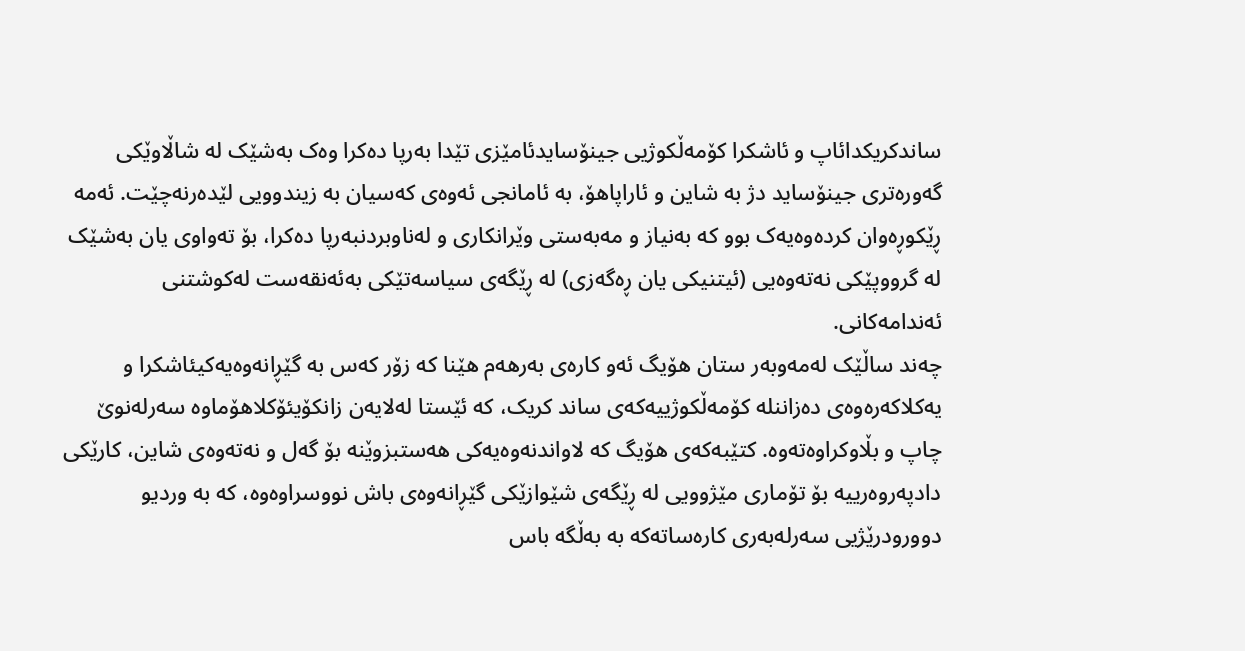ساندکریکدائاپ و ئاشکرا کۆمەڵکوژیی جینۆسایدئامێزی تێدا بەرپا دەکرا وەک بەشێک لە شاڵاوێکی گەورەتری جینۆساید دژ بە شاین و ئاراپاهۆ، بە ئامانجی ئەوەی کەسیان بە زیندوویی لێدەرنەچێت. ئەمە ڕێکوڕەوان کردەوەیەک بوو کە بەنیاز و مەبەستی وێرانکاری و لەناوبردنبەرپا دەکرا، بۆ تەواوی یان بەشێک لە گرووپێکی نەتەوەیی (ئیتنیکی یان ڕەگەزی) لە ڕێگەی سیاسەتێکی بەئەنقەست لەکوشتنی ئەندامەکانی.
چەند ساڵێک لەمەوبەر ستان هۆیگ ئەو کارەی بەرهەم هێنا کە زۆر کەس بە گێڕانەوەیەکیئاشکرا و یەکلاکەرەوەی دەزاننلە کۆمەڵکوژییەکەی ساند کریک، کە ئێستا لەلایەن زانکۆیئۆکلاهۆماوە سەرلەنوێ چاپ و بڵاوکراوەتەوە. کتێبەکەی هۆیگ کە لاواندنەوەیەکی هەستبزوێنە بۆ گەل و نەتەوەی شاین، کارێکی دادپەروەرییە بۆ تۆماری مێژوویی لە ڕێگەی شێوازێکی گێڕانەوەی باش نووسراوەوە، کە بە وردیو دوورودرێژیی سەرلەبەری کارەساتەکە بە بەڵگە باس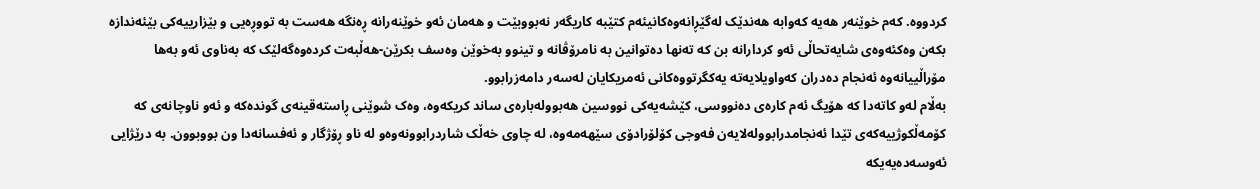کردووە. کەم خوێنەر هەیە کەوابە هەندێک لەگێڕانەوەکانیئەم کتێبە کاریگەر نەبووبێت و هەمان ئەو خوێنەرانە ڕەنگە هەست بە تووڕەیی و بێزارییەکی بێئەندازە بکەن وەکئەوەی شایەتحاڵی ئەو کردارانە بن کە تەنها دەتوانین بە نامرۆڤانە و تینوو بەخوێن وەسف بکرێن-هەڵبەت کردەوەگەلێک کە بەناوی ئەو بەها مۆراڵییانەوە ئەنجام دەدران کەواویلایەتە یەکگرتووەکانی ئەمریکایان لەسەر دامەزرابوو.
بەڵام لەو کاتەدا کە هۆیگ ئەم کارەی دەنووسی، کێشەیەکی نووسین هەبوولەبارەی ساند کریکەوە، وەک شوێنی ڕاستەقینەی گوندەکە و ئەو ناوچانەی کە کۆمەڵکوژییەکەی تێدا ئەنجامدرابوولەلایەن فەوجی کۆلۆرادۆی سێهەمەوە، لە چاوی خەڵک شاردرابوونەوەو لە ناو ڕۆژگار و ئەفسانەدا ون بووبوون. بە درێژایی ئەوسەدەیەیکە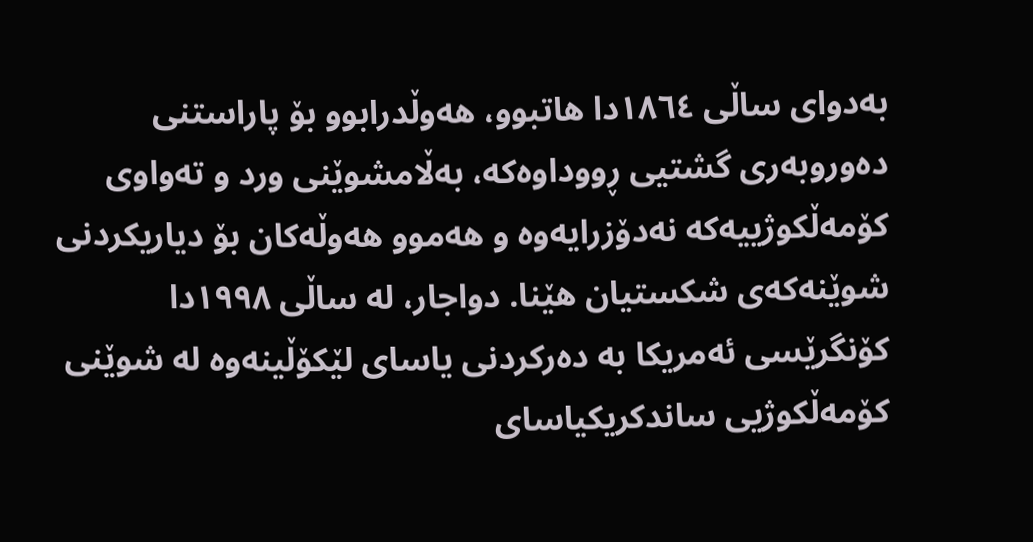بەدوای ساڵی ١٨٦٤دا هاتبوو، هەوڵدرابوو بۆ پاراستنی دەوروبەری گشتیی ڕووداوەکە، بەڵامشوێنی ورد و تەواوی کۆمەڵکوژییەکە نەدۆزرایەوە و هەموو هەوڵەکان بۆ دیاریکردنی شوێنەکەی شکستیان هێنا. دواجار، لە ساڵی ١٩٩٨دا کۆنگرێسی ئەمریکا بە دەرکردنی یاسای لێکۆڵینەوە لە شوێنی کۆمەڵکوژیی ساندکریکیاسای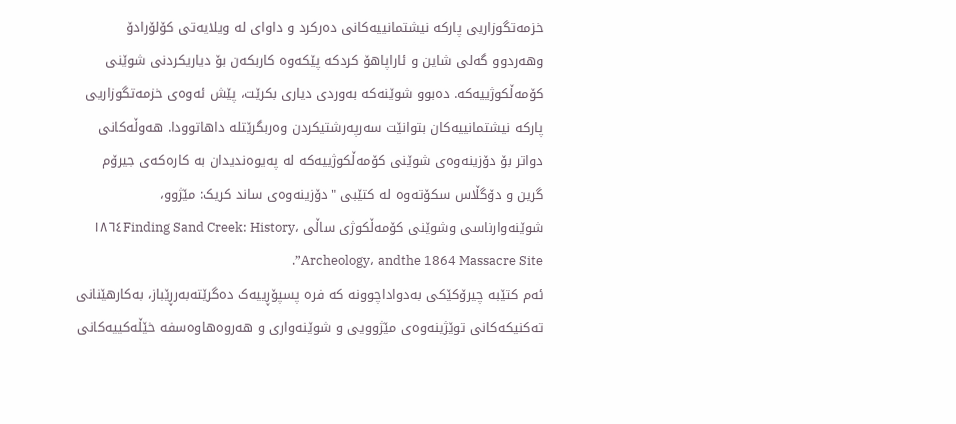خزمەتگوزاریی پارکە نیشتمانییەکانی دەرکرد و داوای لە ویلایەتی کۆلۆرادۆ وهەردوو گەلی شاین و ئاراپاهۆ کردکە پێکەوە کاربکەن بۆ دیاریکردنی شوێنی کۆمەڵکوژییەکە. دەبوو شوێنەکە بەوردی دیاری بکرێت، پێش ئەوەی خزمەتگوزاریی پارکە نیشتمانییەکان بتوانێت سەرپەرشتیکردن وەربگرێتله داهاتوودا. هەوڵەکانی دواتر بۆ دۆزینەوەی شوێنی کۆمەڵکوژییەکە لە پەیوەندیدان بە کارەکەی جیرۆم گرین و دۆگڵاس سکۆتەوە لە کتێبی "دۆزینەوەی ساند کریک: مێژوو، شوێنەوارناسی وشوێنی کۆمەڵکوژی ساڵی ١٨٦٤Finding Sand Creek: History، Archeology، andthe 1864 Massacre Site”.
ئەم کتێبە چیرۆکێکی بەدواداچوونە کە فرە پسپۆڕییەک دەگرێتەبەرڕێباز، بەکارهێنانی تەکنیکەکانی توێژینەوەی مێژوویی و شوێنەواری و هەروەهاوەسفە خێڵەکییەکانی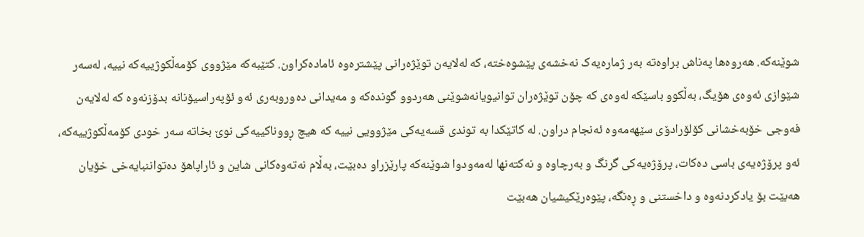شوێنەکە. هەروەها پەناش براوەتە بەر ژمارەیەک نەخشەی پێشوەختە، کە لەلایەن توێژەرانی پێشترەوە ئامادەکراون. کتێبەکە مێژووی کۆمەڵکوژییەکە نییە، لەسەر شێوازی ئەوەی هۆیگ، بەڵکوو باسێکە لەوەی کە چۆن توێژەران توانیویانەشوێنی هەردوو گوندەکە و مەیدانی دەوروبەری ئەو ئۆپەراسیۆنانە بدۆزنەوە کە لەلایەن فەوجی خۆبەخشانی کۆلۆرادۆی سێهەمەوە ئەنجام دراون. لە کاتێکدا بە توندی قسەیەکی مێژوویی نییە کە هیچ ڕووناکییەکی نوێ بخاتە سەر خودی کۆمەڵکوژییەکە، ئەو پرۆژەیەی باسی دەکات، پرۆژەیەکی گرنگ و بەرچاوە و نەکتەنها لەمەودوا شوێنەکە پارێزراو دەبێت، بەڵام نەتەوەکانی شاین و ئاراپاهۆ دەتواننبایەخی خۆیان هەبێت بۆ یادکردنەوە و داخستنی و ڕەنگە، پێوەرێکیشیان هەبێت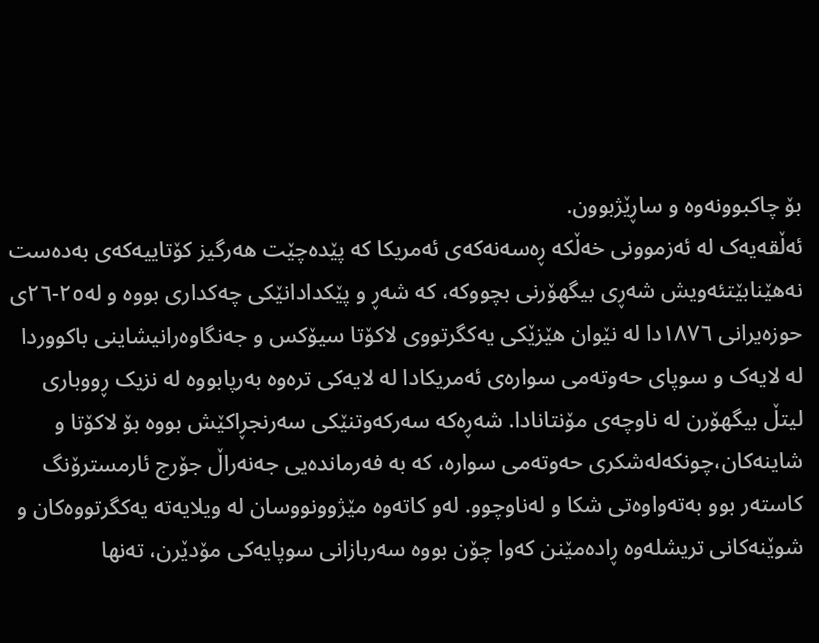بۆ چاکبوونەوە و ساڕێژبوون.
ئەڵقەیەک لە ئەزموونی خەڵکە ڕەسەنەکەی ئەمریکا کە پێدەچێت هەرگیز کۆتاییەکەی بەدەست نەهێنابێتئەویش شەڕی بیگهۆرنی بچووکە، کە شەڕ و پێکدادانێکی چەکداری بووە و لە٢٥-٢٦ی حوزەیرانی ١٨٧٦دا لە نێوان هێزێکی یەکگرتووی لاکۆتا سیۆکس و جەنگاوەرانیشاینی باکووردا لە لایەک و سوپای حەوتەمی سوارەی ئەمریکادا لە لایەکی ترەوە بەرپابووە لە نزیک ڕووباری لیتڵ بیگهۆرن لە ناوچەی مۆنتانادا. شەڕەکە سەرکەوتنێکی سەرنجڕاکێش بووە بۆ لاکۆتا و شاینەکان،چونکەلەشکری حەوتەمی سوارە، کە بە فەرماندەیی جەنەراڵ جۆرج ئارمسترۆنگ کاستەر بوو بەتەواوەتی شکا و لەناوچوو. لەو کاتەوە مێژوونووسان لە ویلایەتە یەکگرتووەکان و شوێنەکانی تریشلەوە ڕادەمێنن کەوا چۆن بووە سەربازانی سوپایەکی مۆدێرن، تەنها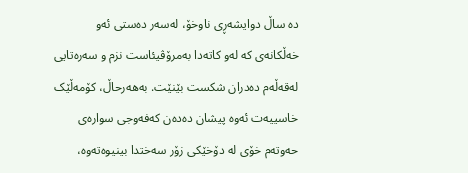دە ساڵ دوایشەڕی ناوخۆ، لەسەر دەستی ئەو خەڵکانەی کە لەو کاتەدا بەمرۆڤیئاست نزم و سەرەتایی لەقەڵەم دەدران شکست بێنێت. بەهەرحاڵ، کۆمەڵێک خاسییەت ئەوە پیشان دەدەن کەفەوجی سوارەی حەوتەم خۆی لە دۆخێکی زۆر سەختدا بینیوەتەوە،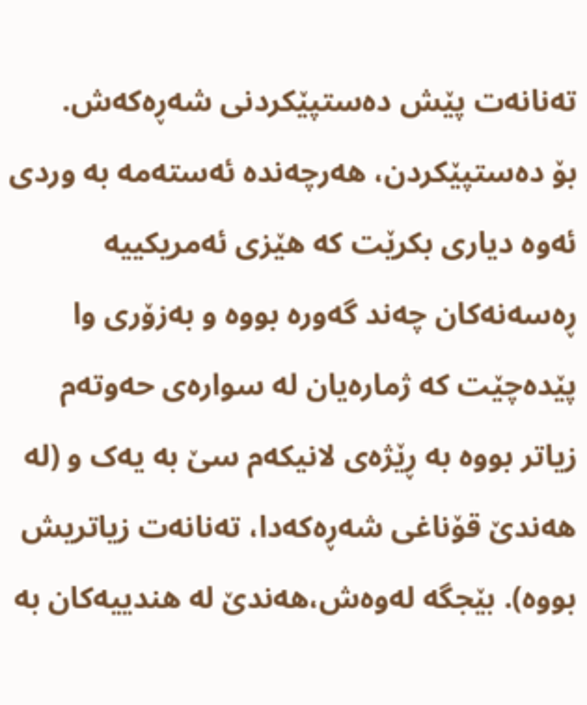تەنانەت پێش دەستپێکردنی شەڕەکەش.
بۆ دەستپێکردن، هەرچەندە ئەستەمە بە وردی ئەوە دیاری بکرێت کە هێزی ئەمریکییە ڕەسەنەکان چەند گەورە بووە و بەزۆری وا پێدەچێت کە ژمارەیان لە سوارەی حەوتەم زیاتر بووە بە ڕێژەی لانیکەم سێ بە یەک و (لە هەندێ قۆناغی شەڕەکەدا، تەنانەت زیاتریش بووە). بێجگە لەوەش،هەندێ لە هندییەکان بە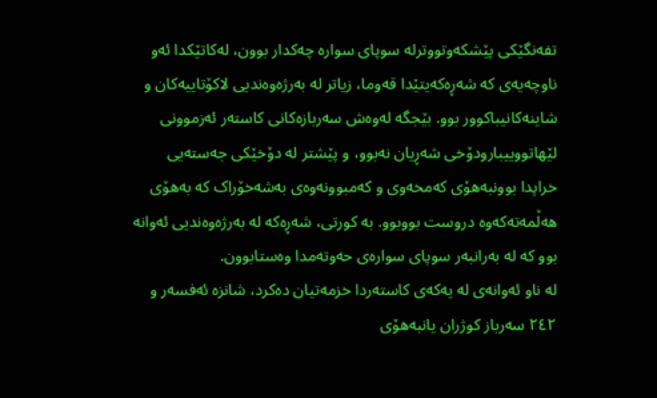تفەنگێکی پێشکەوتووترلە سوپای سوارە چەکدار بوون، لەکاتێکدا ئەو ناوچەیەی کە شەڕەکەیتێدا قەوما، زیاتر لە بەرژەوەندیی لاکۆتاییەکان و شاینەکانیباکوور بوو. بێجگە لەوەش سەربازەکانی کاستەر ئەزموونی لێهاتووییبارودۆخی شەڕیان نەبوو، و پێشتر لە دۆخێکی جەستەیی خراپدا بوونبەهۆی کەمخەوی و کەمبوونەوەی بەشەخۆراک کە بەهۆی هەڵمەتەکەوە دروست بووبوو. بە کورتی، شەڕەکە لە بەرژەوەندیی ئەوانە بوو کە لە بەرانبەر سوپای سوارەی حەوتەمدا وەستابوون.
لە ناو ئەوانەی لە یەکەی کاستەردا خزمەتیان دەکرد، شانزە ئەفسەر و ٢٤٢ سەرباز کوژران یانبەهۆی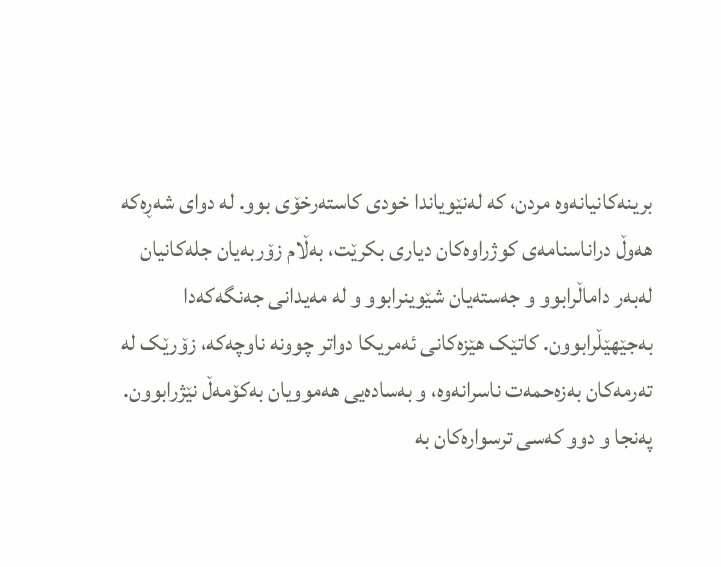برینەکانیانەوە مردن، کە لەنێویاندا خودی کاستەرخۆی بوو. لە دوای شەڕەکە هەوڵ دراناسنامەی کوژراوەکان دیاری بکرێت، بەڵام زۆربەیان جلەکانیان لەبەر داماڵرابوو و جەستەیان شێوینرابوو و لە مەیدانی جەنگەکەدا بەجێهێڵرابوون. کاتێک هێزەکانی ئەمریکا دواتر چوونە ناوچەکە، زۆرێک لە تەرمەکان بەزەحمەت ناسرانەوە، و بەسادەیی هەموویان بەکۆمەڵ نێژرابوون. پەنجا و دوو کەسی ترسوارەکان بە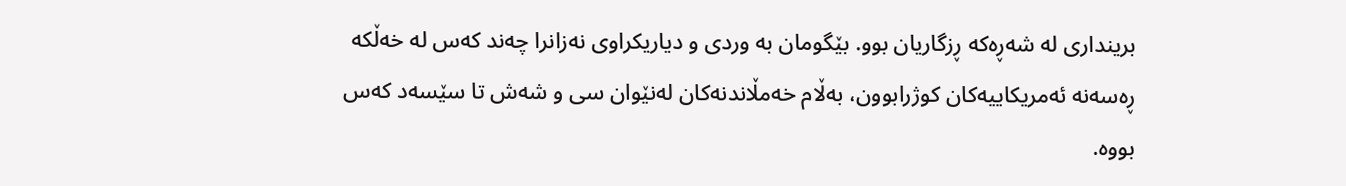برینداری لە شەڕەکە ڕزگاریان بوو. بێگومان بە وردی و دیاریکراوی نەزانرا چەند کەس لە خەڵکە ڕەسەنە ئەمریکاییەکان کوژرابوون، بەڵام خەمڵاندنەکان لەنێوان سی و شەش تا سێسەد کەس بووە.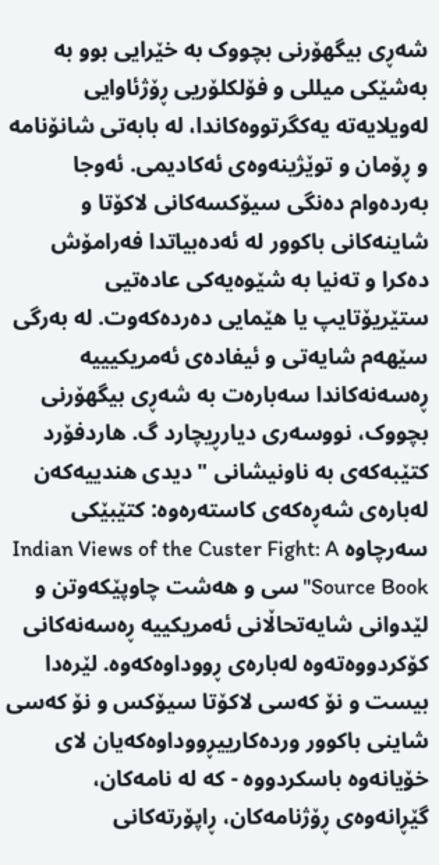شەڕی بیگهۆرنی بچووک بە خێرایی بوو بە بەشێکی میللی و فۆلکلۆریی ڕۆژئاوایی لەویلایەتە یەکگرتووەکاندا، لە بابەتی شانۆنامە و ڕۆمان و توێژینەوەی ئەکادیمی. ئەوجا بەردەوام دەنگی سیۆکسەکانی لاکۆتا و شاینەکانی باکوور لە ئەدەبیاتدا فەرامۆش دەکرا و تەنیا بە شێوەیەکی عادەتیی ستێریۆتایپ یا هێمایی دەردەکەوت. لە بەرگی سێهەم شایەتی و ئیفادەی ئەمریکیییە ڕەسەنەکاندا سەبارەت بە شەڕی بیگهۆرنی بچووک، نووسەری دیارڕیچارد گ. هاردفۆرد کتێبەکەی بە ناونیشانی "دیدی هندییەکەن لەبارەی شەڕەکەی کاستەرەوە: کتێبێکی سەرچاوە Indian Views of the Custer Fight: A Source Book"سی و هەشت چاوپێکەوتن و لێدوانی شایەتحاڵانی ئەمریکییە ڕەسەنەکانی کۆکردووەتەوە لەبارەی ڕووداوەکەوە. لێرەدا بیست و نۆ کەسی لاکۆتا سیۆکس و نۆ کەسی شاینی باکوور وردەکارییڕووداوەکەیان لای خۆیانەوە باسکردووە - کە لە نامەکان، گێڕانەوەی ڕۆژنامەکان، ڕاپۆرتەکانی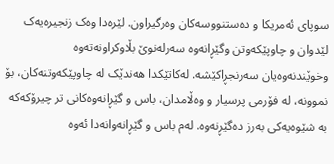سوپای ئەمریکا و دەستنووسەکان وەرگیراون. لێرەدا وەک زنجیرەیەک لێدوان و چاوپێکەوتن وگێڕانەوە سەرلەنوێ بڵاوکراونەتەوە وخوێندنەوەیان سەرنجڕاکێشە. لەکاتێکدا هەندێک لە چاوپێکەوتنەکان، بۆ نموونە، لە فۆرمی پرسیار و وەڵامدان، باس و گێڕانەوەکانی تر چیرۆکەکە بە شێوەیەکی بەرز دەگێڕنەوە. لەم باس و گێڕانەوانەدا ئەوە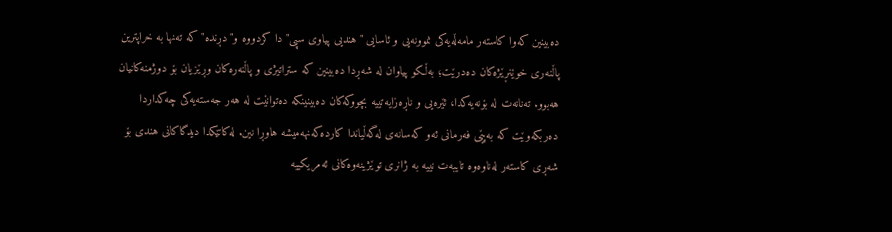دەبینین کەوا کاستەر مامەڵەیەکی نموونەیی و ئاسایی "هندیی پیاوی سپی"دا کردووە و"دڕندە" کە تەنها بە خراپترین پاڵنەری خوێنڕێژەکان دەدرێت؛ بەڵکو پیاوان لە شەڕدا دەبینین کە ستراتیژی و پاڵنەرەکان وڕێزیان بۆ دوژمنەکانیان هەبوو. تەنانەت لە بۆنەیەکدا، ئێرەیی و ناڕەزایەتییە بچووکەکان دەبینینکە دەتوانێت لە هەر جەستەیەکی چەکداردا دەربکەوێت کە بەپێی فەرمانی ئەو کەسانەی لەگەڵیاندا کاردەکەنهەمیشە هاوڕا نین. لەکاتێکدا دیدگاکانی هندی بۆ شەڕی کاستەر لەناوەوە تایبەت نییە بە ژانری توێژینەوەکانی ئەمریکییە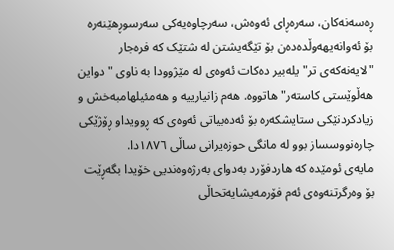ڕەسەنەکان، سەرەڕای ئەوەش، سەرچاوەیەکی سەرسوڕهێنەرە بۆ ئەوانەیهەوڵدەدەن بۆ تێگەیشتن لە شتێک کە فرەجار "لایەنەکەی تر"یلەبیر دەکات ئەوەی لە مێژوودا بە ناوی "دواین هەڵوێستی کاستەر" هاتووە. هەم زانیارییە و هەمئیلهامبەخش و زیادکردنێکی ستایشکەرە بۆ ئەدەبیاتی ئەوەی کە ڕوویداو ڕۆژێکی چارەنووسساز بوو لە مانگی حوزەیرانی ساڵی ١٨٧٦دا.
مایەی ئومێدە کە هاردفۆرد بەدوای بەرژەوەندیی خۆیدا بگەڕێت بۆ وەرگرتنەوەی ئەم فۆرمەیشایەتحاڵی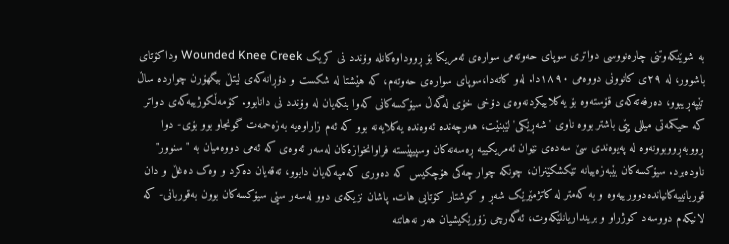بە شوێنکەوتنی چارەنووسی دواتری سوپای حەوتەمی سوارەی ئەمریکا بۆ ڕووداوەکانلە وۆندد نی کریک Wounded Knee Creek وداکۆتای باشوور، لە ٢٩ی کانوونی دووەمی ١٨٩٠دا. لەو کاتەدا،سوپای سوارەی حەوتەم، کە هێشتا لە شکست و دۆڕانەکەی لیتڵ بیگهۆرن چواردە ساڵ تێپەڕیبوو، دەرفەتەکەی قۆستەوە بۆ یەکلاییکردنەوەی دۆخی خۆی لەگەڵ سیۆکسەکانی کەوا بنکەیان لە وۆندد نی دانابوو. کۆمەڵکوژییەکەی دواتر کە حیکمەتی میللی پێی باشتر بووە ناوی 'شەڕێکی' لێبنێت، هەرچەندە ئەوەندە یەکلایەنە بوو کە ئەم زاراوەیە بەزەحمەت گونجاو بوو بۆی- دوا ڕووبەڕووبوونەوە لە پەیوەندی سێ سەدەی نێوان ئەمریکییە ڕەسەنەکان وسپیپێستە فراوانخوازەکان لەسەر ئەوەی کە ئەمی دووەمیان بە "سنوور" ناودەبرد. سیۆکسەکان بێبەزەییانە تێکشکێنران، چونکە چوار چەکی هۆچکیس کە دەوری کەمپەکەیان دابوو، تەقەیان دەکرد و وەک دەغڵ و دان قوربانییەکانیاندەدوورییەوە و بە کەمتر لە کاتژمێرێک شەڕ و کوشتار کۆتایی هات. پاشان نزیکەی دوو لەسەر سێی سیۆکسەکان بوون بەقوربانی- کە لانیکەم دووسەد کوژراو و برینداریانلێکەوت، ئەگەرچی زۆرێکیشیان هەر نەهاتنە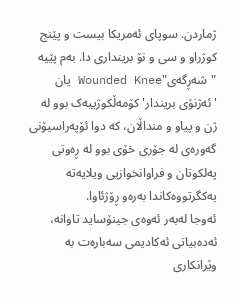ژماردن. سوپای ئەمریکا بیست و پێنج کوژراو و سی و نۆ برینداری دا. بەم پێیە "شەڕگەی"Wounded Knee یان 'ئەژنۆی بریندار' کۆمەڵکوژییەک بوو لە ژن و پیاو و منداڵان، کە دوا ئۆپەراسیۆنی گەورەی لە جۆری خۆی بوو لە ڕەوتی پەلکوتان و فراوانخوازیی ویلایەتە یەکگرتووەکاندا بەرەو ڕۆژئاوا.
ئەوجا لەبەر ئەوەی جینۆساید تاوانە، ئەدەبیاتی ئەکادیمی سەبارەت بە وێرانکاری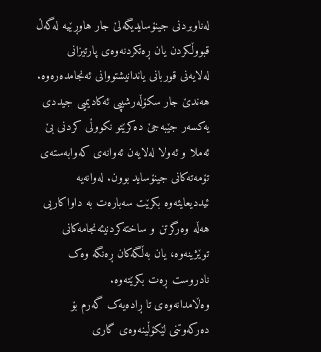لەناوبردنی جینۆسایدیگەلێ جار هاوڕێیە لەگەڵ قبووڵکردن یان ڕەتکردنەوەی پارتیزانی لەلایەنی قوربانی یاندانیشتووانی ئەنجامدەرەوە. هەندێ جار سکۆڵەرشیپی ئەکادیمیی جیددی یەکسەر جێبەجێ دەکرێتو نکووڵی کردنی بێ ئەملا و ئەولا لەلایەن ئەوانەی کەوابەستەی تۆمەتەکانی جینۆساید بوون. لەوانەیە ئیددیعایئەوە بکرێت سەبارەت بە داواکاریی هەڵە وەرگرتن و ساختەکردنیئەنجامەکانی توێژینەوە، یان بەڵگەکان ڕەنگە وەک نادروست ڕەت بکرێتەوە.
وەڵامدانەوەی تا ڕادەیەک گەرم بۆ دەرکەوتنی لێکۆڵینەوەی گاری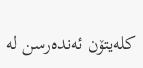کلەیتۆن ئەندەرسن لە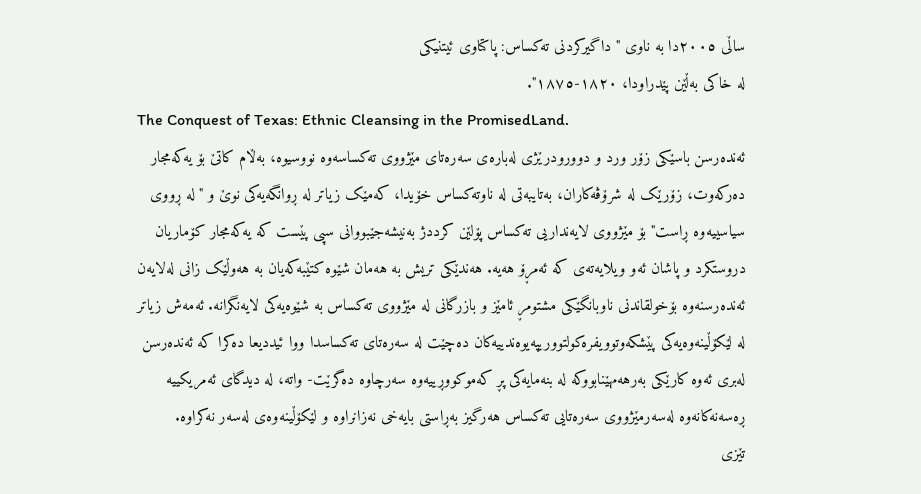ساڵی ٢٠٠٥دا بە ناوی "داگیرکردنی تەکساس: پاکتاوی ئیتنیکی
لە خاکی بەڵێن پێدراودا، ١٨٢٠-١٨٧٥".
The Conquest of Texas: Ethnic Cleansing in the PromisedLand.
ئەندەرسن باسێکی زۆر ورد و دوورودرێژی لەبارەی سەرەتای مێژووی تەکساسەوە نووسیوە، بەڵام کاتێ بۆ یەکەمجار دەرکەوت، زۆرێک لە شرۆڤەکاران، بەتایبەتی لە ناوتەکساس خۆیدا، کەمێک زیاتر لە ڕوانگەیەکی نوێ و "لە ڕووی سیاسییەوە ڕاست" بۆ مێژووی لایەنداریی تەکساس پۆلێن کرددژ بەنیشەجێبووانی سپی پێست کە یەکەمجار کۆماریان دروستکرد و پاشان ئەو ویلایەتەی کە ئەمڕۆ هەیە. هەندێکی تریش بە هەمان شێوە کتێبەکەیان بە هەوڵێک زانی لەلایەن ئەندەرسنەوە بۆخولقاندنی ناوبانگێکی مشتومڕ ئامێز و بازرگانی لە مێژووی تەکساس بە شێوەیەکی لایەنگرانە. ئەمەش زیاتر لە لێکۆڵینەوەیەکی پێشکەوتوویفرەکولتووریپەیوەندییەکان دەچێت لە سەرەتای تەکساسدا ووا ئیددیعا دەکرا کە ئەندەرسن لەبری ئەوە کارێکی بەرهەمهێنابووکە لە بنەمایەکی پڕ کەموکووڕییەوە سەرچاوە دەگرێت- واتە، لە دیدگای ئەمریکییە ڕەسەنەکانەوە لەسەرمێژووی سەرەتایی تەکساس هەرگیز بەڕاستی بایەخی نەزانراوە و لێکۆڵینەوەی لەسەر نەکراوە.
تێزی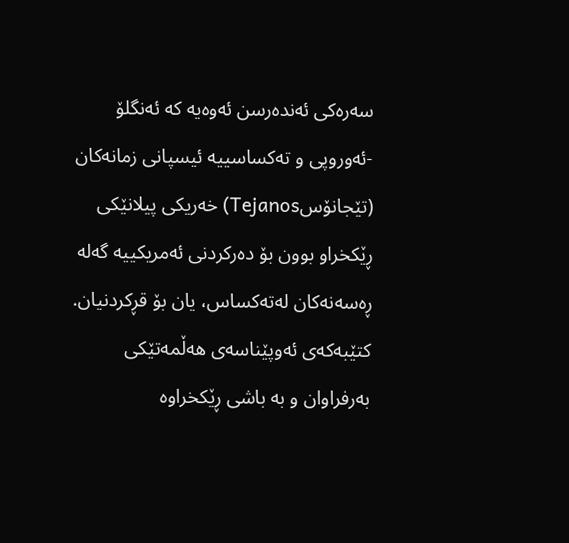سەرەکی ئەندەرسن ئەوەیە کە ئەنگلۆ -ئەوروپی و تەکساسییە ئیسپانی زمانەکان (تێجانۆسTejanos) خەریکی پیلانێکی ڕێکخراو بوون بۆ دەرکردنی ئەمریکییە گەلە ڕەسەنەکان لەتەکساس، یان بۆ قڕکردنیان. کتێبەکەی ئەوپێناسەی هەڵمەتێکی بەرفراوان و بە باشی ڕێکخراوە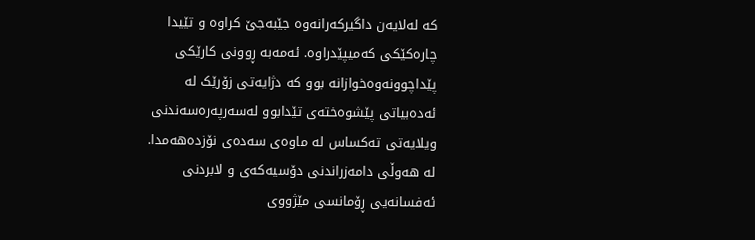کە لەلایەن داگیرکەرانەوە جێبەجێ کراوە و تێیدا چارەکێکی کەمیپێدراوە. ئەمەبە ڕوونی کارێکی پێداچوونەوەخوازانە بوو کە دژایەتی زۆرێک لە ئەدەبیاتی پێشوەختەی تێدابوو لەسەرپەرەسەندنی ویلایەتی تەکساس لە ماوەی سەدەی نۆزدەهەمدا.
لە هەوڵی دامەزراندنی دۆسیەکەی و لابردنی ئەفسانەیی ڕۆمانسی مێژووی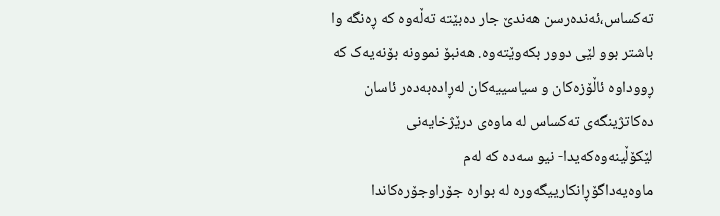تەکساس،ئەندەرسن هەندێ جار دەبێتە تەڵەوە کە ڕەنگە وا باشتر بوو لێی دوور بکەوێتەوە. هەنبۆ نموونە بۆنەیەک کە ڕووداوە ئاڵۆزەکان و سیاسییەکان لەڕادەبەدەر ئاسان دەکاتژینگەی تەکساس لە ماوەی درێژخایەنی لێکۆڵینەوەکەیدا- نیو سەدە کە لەم ماوەیەداگۆڕانکارییگەورە لە بوارە جۆراوجۆرەکاندا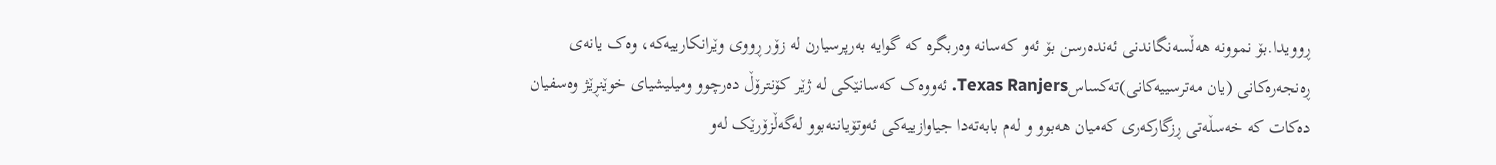ڕوویدا.بۆ نموونە هەڵسەنگاندنی ئەندەرسن بۆ ئەو کەسانە وەربگرە کە گوایە بەرپرسیارن لە زۆر ڕووی وێرانکارییەکە، وەک یانەی ڕەنجەرەکانی (یان مەترسییەکانی)تەکساسTexas Ranjers. ئەووەک کەسانێکی لە ژێر کۆنترۆڵ دەرچوو ومیلیشیای خوێنڕێژ وەسفیان دەکات کە خەسڵەتی ڕزگارکەری کەمیان هەبوو و لەم بابەتەدا جیاوازییەکی ئەوتۆیاننەبوو لەگەڵزۆرێک لەو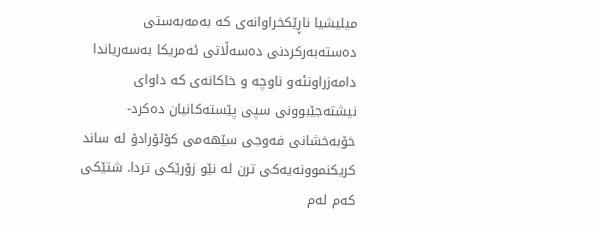میلیشیا ناڕێکخراوانەی کە بەمەبەستی دەستەبەرکردنی دەسەڵاتی ئەمریکا بەسەریاندا دامەزراونئەو ناوچە و خاکانەی کە داوای نیشتەجێبوونی سپی پێستەکانیان دەکرد- خۆبەخشانی فەوجی سێهەمی کۆلۆرادۆ لە ساند کریکنموونەیەکی ترن لە نێو زۆرێکی تردا. شتێکی کەم لەم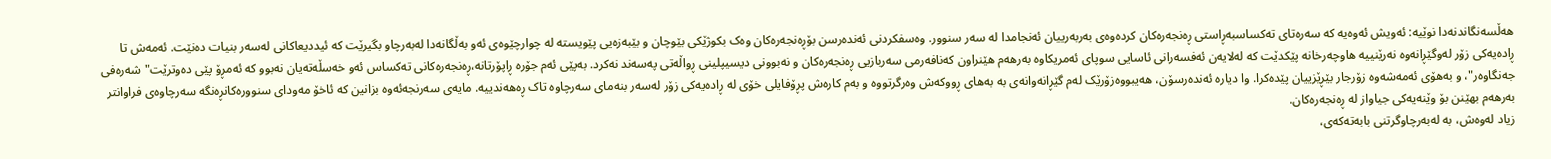هەڵسەنگاندنەدا نوێیە: ئەویش ئەوەیە کە سەرەتای تەکساسبەڕاستی ڕەنجەرەکان کردەوەی بەربەرییان ئەنجامدا لە سەر سنوور. وەسفکردنی ئەندەرسن بۆڕەنجەرەکان وەک بکوژێکی بێوچان و بێبەزەیی پێویستە لە چوارچێوەی ئەو بەڵگانەدا لەبەرچاو بگیرێت کە ئیددیعاکانی لەسەر بنیات دەنێت. ئەمەش تا ڕادەیەکی زۆر لەوگێڕانەوە نەرێنییە هاوچەرخانە پێکدێت کە لەلایەن ئەفسەرانی ئاسایی سوپای ئەمریکاوە بەرهەم هێنراون کەنافەرمی سەربازیی ڕەنجەرەکان و نەبوونی دیسیپلینی ڕواڵەتی پەسەند نەکرد. بەپێی ئەم جۆرە ڕاپۆرتانە،ڕەنجەرەکانی تەکساس ئەو خەسڵەتەیان نەبوو کە ئەمڕۆ پێی دەوترێت"شەرەفی جەنگاوەر"، و بەهۆی ئەمەشەوە زۆرجار بێڕێزییان پێدەکرا. وا دیارە ئەندەرسۆن، هەیبووەزۆرێک لەم گێڕانەوانەی بە بەهای ڕووکەش وەرگرتووە و بەم کارەش پڕۆفایلی خۆی لە ڕادەیەکی زۆر لەسەر بنەمای سەرچاوە تاک ڕەهەندییە. مایەی سەرنجەئەوە بزانین کە ئاخۆ مەودای سنوورەکانڕەنگە سەرچاوەی فراوانتر بەرهەم بهێنن بۆ وێنەیەکی جیاواز لە ڕەنجەرەکان.
زیاد لەوەش، بە لەبەرچاوگرتنی بابەتەکەی،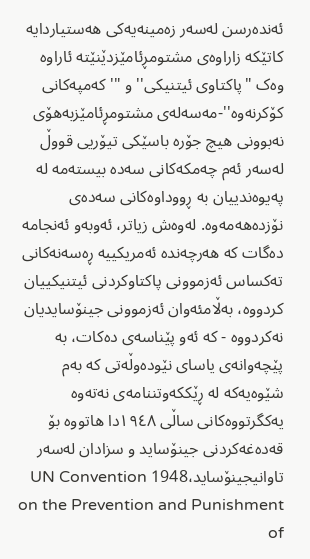ئەندەرسن لەسەر زەمینەیەکی هەستیاردایە کاتێکە زاراوەی مشتومڕئامێزدێنێتە ئاراوە وەک "پاکتاوی ئیتنیکی'' و "'کەمپەکانی کۆکرنەوە''-مەسەلەی مشتومڕئامێزبەهۆی نەبوونی هیچ جۆرە باسێکی تیۆریی قووڵ لەسەر ئەم چەمکەکانی سەدە بیستەمە لە پەیوەندییان بە ڕووداوەکانی سەدەی نۆزدەهەمەوە. لەوەش زیاتر، ئەوبەو ئەنجامە دەگات کە هەرچەندە ئەمریکییە ڕەسەنەکانی تەکساس ئەزموونی پاکتاوکردنی ئیتنیکییان کردووە، بەڵامئەوان ئەزموونی جینۆسایدیان نەکردووە - کە ئەو پێناسەی دەکات، بە پێچەوانەی یاسای نێودەوڵەتی کە بەم شێوەیەکە لە ڕێککەوتننامەی نەتەوە یەکگرتووەکانی ساڵی ١٩٤٨دا هاتووە بۆ قەدەغەکردنی جینۆساید و سزادان لەسەر تاوانیجینۆساید،1948 UN Convention on the Prevention and Punishment of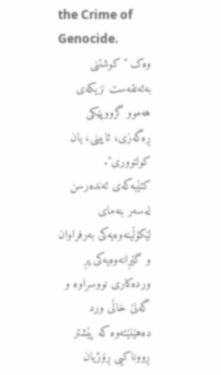the Crime of Genocide.
وەک "کوشتنی بەئەنقەست نزیکەی هەموو گرووپێکی ڕەگەزی، ئایینی، یان کولتووری".
کتێبەکەی ئەندەرسن لەسەر بنەمای لێکۆڵینەوەیەکی بەرفراوان و گێڕانەوەیەکی پڕ وردەکاری نووسراوە و گەلێ خاڵی ورد دەهێنێتەوە کە پێشتر ڕووناکیی ڕۆژیان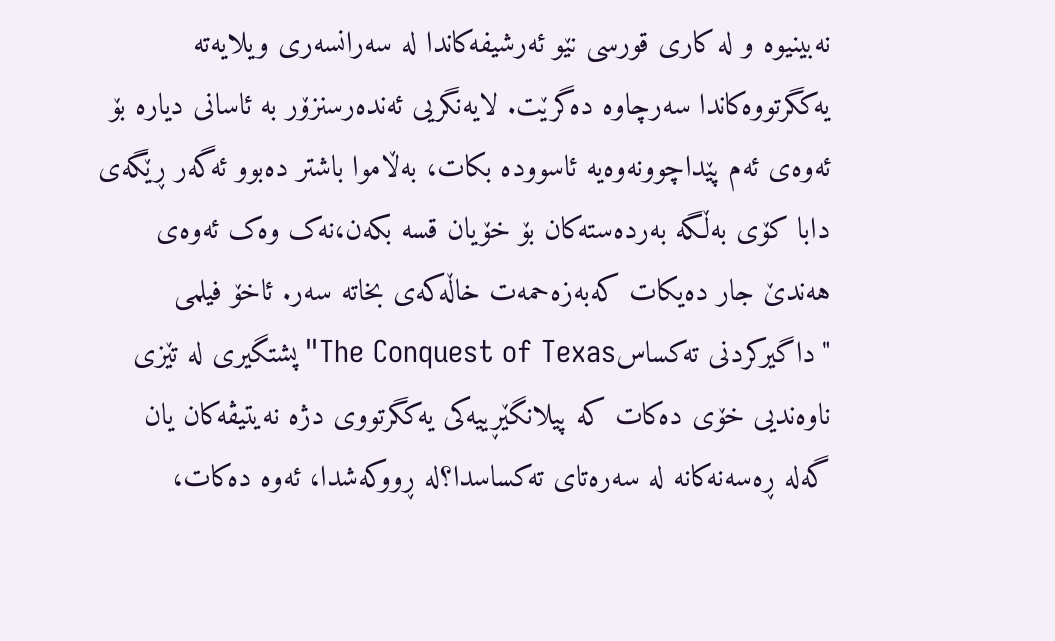نەبینیوە و لە کاری قورسی نێو ئەرشیفەکاندا لە سەرانسەری ویلایەتە یەکگرتووەکاندا سەرچاوە دەگرێت. لایەنگریی ئەندەرسنزۆر بە ئاسانی دیارە بۆ ئەوەی ئەم پێداچوونەوەیە ئاسوودە بکات، بەڵاموا باشتر دەبوو ئەگەر ڕێگەی دابا کۆی بەڵگە بەردەستەکان بۆ خۆیان قسە بکەن،نەک وەک ئەوەی هەندێ جار دەیکات کەبەزەحمەت خاڵەکەی بخاتە سەر. ئاخۆ فیلمی "داگیرکردنی تەکساسThe Conquest of Texas"پشتگیری لە تێزی ناوەندیی خۆی دەکات کە پیلانگێڕییەکی یەکگرتووی دژە نەیتیڤەکان یان گەلە ڕەسەنەکانە لە سەرەتای تەکساسدا؟لە ڕووکەشدا، ئەوە دەکات،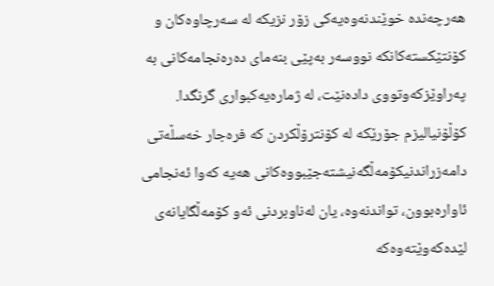هەرچەندە خوێندنەوەیەکی زۆر نزیکە لە سەرچاوەکان و کۆنتێکستەکانکە نووسەر بەپێی بنەمای دەرەنجامەکانی بە پەراوێزکەوتووی دادەنێت، لە ژمارەیەکبواری گرنگدا.
کۆڵۆنیالیزم جۆرێکە لە کۆنترۆڵکردن کە فرەجار خەسڵەتی دامەزراندنیکۆمەڵگەنیشتەجێبووەکانی هەیە کەوا ئەنجامی ئاوارەبوون، تواندنەوە، یان لەناوبردنی ئەو کۆمەڵگایانەی لێدەکەوێتەوەکە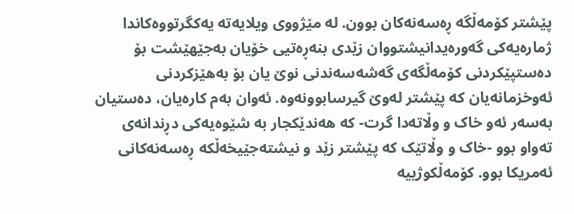پێشتر کۆمەڵگە ڕەسەنەکان بوون. لە مێژووی ویلایەتە یەکگرتووەکاندا ژمارەیەکی گەورەیدانیشتووان زێدی بنەڕەتیی خۆیان بەجێهێشت بۆ دەستپێکردنی کۆمەڵگەی گەشەسەندنی نوێ یان بۆ بەهێزکردنی ئەوخزمانەیان کە پێشتر لەوێ گیرسابوونەوە. ئەوان بەم کارەیان، دەستیان بەسەر ئەو خاک و وڵاتەدا گرت- کە هەندێکجار بە شێوەیەکی دڕندانەی تەواو بوو -خاک و وڵاتێک کە پێشتر زێد و نیشتەجێیخەڵکە ڕەسەنەکانی ئەمریکا بوو. کۆمەڵکوژییە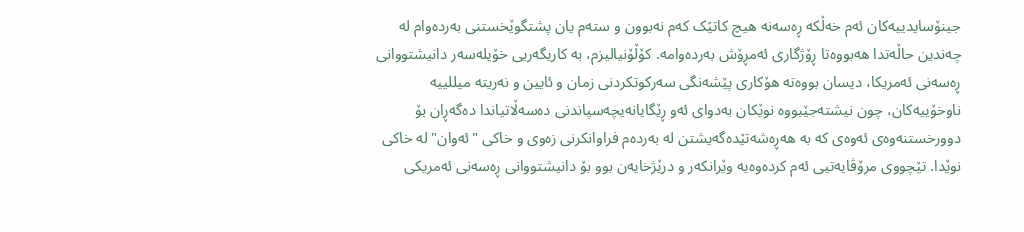جینۆسایدییەکان ئەم خەڵکە ڕەسەنە هیچ کاتێک کەم نەبوون و ستەم یان پشتگوێخستنی بەردەوام لە چەندین حاڵەتدا هەبووەتا ڕۆژگاری ئەمڕۆش بەردەوامە. کۆڵۆنیالیزم، بە کاریگەریی خۆیلەسەر دانیشتووانی ڕەسەنی ئەمریکا، دیسان بووەتە هۆکاری پێشەنگی سەرکوتکردنی زمان و ئایین و نەریتە میللییە ناوخۆییەکان، چون نیشتەجێبووە نوێکان بەدوای ئەو ڕێگایانەیچەسپاندنی دەسەڵاتیاندا دەگەڕان بۆ دوورخستنەوەی ئەوەی کە بە هەڕەشەتێدەگەیشتن لە بەردەم فراوانکرنی زەوی و خاکی "ئەوان" لە خاکی نوێدا. تێچووی مرۆڤایەتیی ئەم کردەوەیە وێرانکەر و درێژخایەن بوو بۆ دانیشتووانی ڕەسەنی ئەمریکی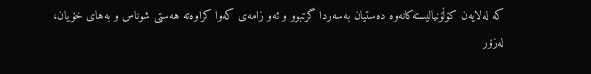کە لەلایەن کۆڵۆنیالیستەکانەوە دەستیان بەسەردا گرتبوو و ئەو زامەی کەوا کراوەتە هەستی شوناس و بەهای خۆیان، لەزۆر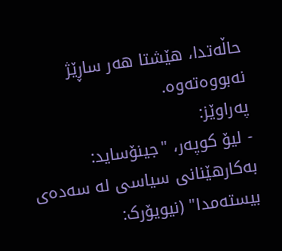حاڵەتدا، هێشتا هەر ساڕێژ نەبووەتەوە.
پەراوێز:
- لیۆ کوپەر، "جینۆساید: بەکارهێنانی سیاسی لە سەدەی بیستەمدا" (نیویۆرک: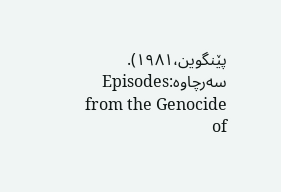پێنگوین،١٩٨١).
سەرچاوە:Episodes from the Genocide of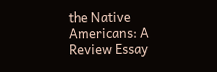the Native Americans: A Review Essay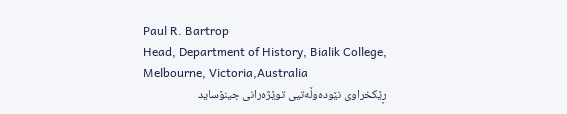Paul R. Bartrop
Head, Department of History, Bialik College, Melbourne, Victoria,Australia
ڕێکخراوی نێودەوڵەتیی توێژەرانی جینۆساید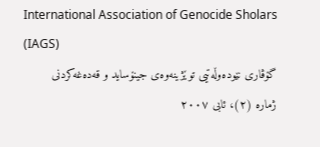International Association of Genocide Sholars (IAGS)
گۆڤاری نێودەوڵەتیی توێژینەوەی جینۆساید و قەدەغەکردنی
ژمارە (٢)، ئابی ٢٠٠٧